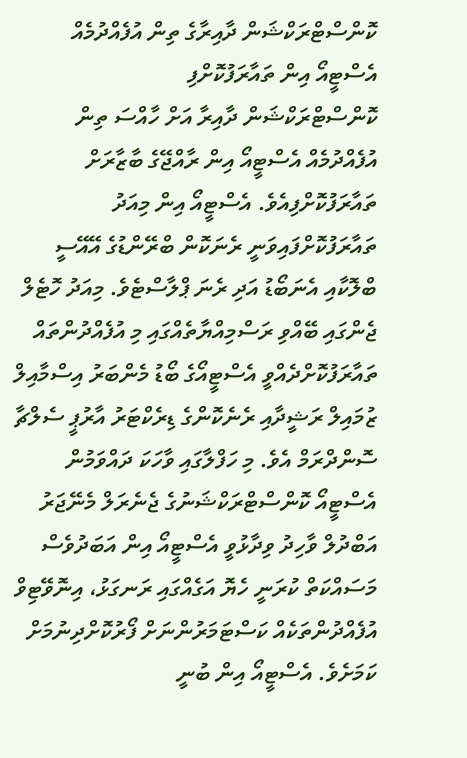ކޮންސްޓްރަކްޝަން ދާއިރާގެ ތިން އުފެއްދުމެއް އެސްޓީއޯ އިން ތައާރަފުކޮށްފި
ކޮންސްޓްރަކްޝަން ދާއިރާ އަށް ހާއްސަ ތިން އުފެއްދުމެއް އެސްޓީއޯ އިން ރާއްޖޭގެ ބާޒާރަށް ތައާރަފުކޮށްފިއެވެ. އެސްޓީއޯ އިން މިއަދު ތައާރަފުކޮށްފައިވަނީ ރެނަކޮން ބްރޭންޑުގެ އޭއޭސީ ބްލޮކާއި އެނަބޯޑު އަދި ރެނަ ޕްލާސްޓެވެ. މިއަދު ހޮޓެލް ޖެންގައި ބޭއްވި ރަސްމިއްޔާތެއްގައި މި އުފެއްދުންތައް ތައާރަފުކޮށްދެއްވީ އެސްޓީއޯގެ ބޯޑު މެންބަރު އިސްމާއިލް ޒުމައިލް ރަޝީދާއި ރެނެކޮންގެ ޑިރެކްޓަރު އާރުޕީ ސެލްޗާ ސޮންދްރަމް އެވެ. މި ހަފްލާގައި ވާހަކަ ދައްވަމުން އެސްޓީއޯ ކޮންސްޓްރަކްޝަނުގެ ޖެނެރަލް މެނޭޖަރު އަބްދުލް ވާހިދު ވިދާޅުވީ އެސްޓީއޯ އިން އަބަދުވެސް މަސައްކަތް ކުރަނީ ހެޔޮ އަގެއްގައި ރަނގަޅު، އިނޮވޭޓިވް އުފެއްދުންތަކެއް ކަސްޓަމަރުންނަށް ފޯރުކޮށްދިނުމަށް ކަމަށެވެ. އެސްޓީއޯ އިން ބުނީ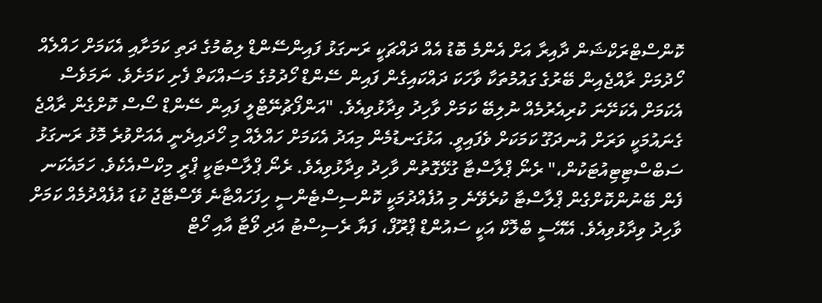ކޮންސްޓްރަކްޝަން ދާއިރާ އަށް އެންމެ ބޮޑު އެއް ދައްޗަކީ ރަނގަޅު ފައިންސޭންޑް ލިބުމުގެ ދަތި ކަމަށާއި އެކަމަށް ހައްލެއް ހޯދުމަށް ރާއްޖެއިން ބޭރުގެ ގައުމުތަކާ ވާހަކަ ދައްކައިގެން ފައިން ސޭންޑް ހޯދުމުގެ މަސައްކަތް ފެށި ކަމަށެވެ. ނަމަވެސް އެކަމަށް އެކަށޭނަ ކުރިއެރުމެއް ނުލިބޭ ކަމަށް ވާހިދު ވިދާޅުވިއެވެ. "އަންފޯޗުނޭޓްލީ ފައިން ސޭންޑް ސޯސް ކޮށްގެން ރާއްޖެ ގެނައުމަކީ ވަރަށް އުނދަގޫ ކަމަކަށް ވެފައިވީ. އަޅުގަނޑުމެން މިއަދު އެކަމަށް ހައްލެއް މި ހޯދައިދެނީ އެއަށްވުރެ މޮޅު ރަނގަޅު ސަބްސްޓިޓިއުޓަކުން،" ރެނޯ ޕްލާސްޓާ ގުޅޭގޮތުން ވާހިދު ވިދާޅުވިއެވެ. ރެނޯ ޕްލާސްޓަކީ ޕްރީ މިކްސްއެކެވެ. ހަމައެކަނ ފެން ބޭނުންކޮށްގެން ޕްލާސްޓާ ކުރެވޭނެ މި އުފެއްދުމަކީ ކޮންސިސްޓެންސީ ހިފަހައްޓާނެ ވޭސްޓޭޖު ކުޑަ އުފެއްދުމެއް ކަމަށް ވާހިދު ވިދާޅުވިއެވެ. އޭއޭސީ ބްލޮކް އަކީ ސައުންޑް ޕްރޫފް، ފަޔާ ރެސިސްޓު އަދި ވޯޓާ އާއި ހޯޓް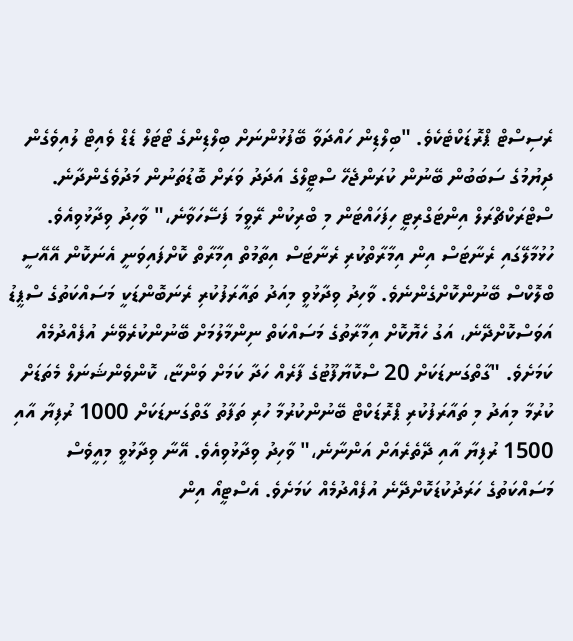ރެސިސްޓް ޕްރޮޑަކްޓެކެވެ. "ބިލްޑިން ހައްދަވާ ބޭފުޅުންނަށް ބިލްޑިންގެ ޓޯޓަލް ޑެޑް ވެއިޓް ލުއިވެގެން ދިޔުމުގެ ސަބަބުން ބޭނުން ކުރަންޖެހޭ ސްޓީލްގެ އަދަދު ވަރަށް ބޮޑުތަނުން މަދުވެގެންދާނެ. ސްޓްރަކްޗްރަލް އިންޓަގްރިޓީ ހިފަހައްޓަން މި ބްރިކުން ރޭވީމަ ފަސޭހަވާނެ،" ވާހިދު ވިދާޅުވިއެވެ. ހުޅުމާލޭގައި ރެނާޓަސް އިން އިމާރާތްކުރި ރެނާޓަސް އިތާމުތް އިމާރާތް ކޮށްފައިވަނީ އެނަކޮން އޭއޭސީ ބްލޮކްސް ބޭނުންކޮށްގެންނެވެ. ވާހިދު ވިދާޅުވީ މިއަދު ތައާރަފުކުރި ރެނަބޮންޑަކީ މަސައްކަތުގެ ސްޕީޑު އަވަސްކޮށްދޭނެ، އަގު ހެޔޮކޮށް އިމާރާތުގެ މަސައްކަތް ނިންމާލުމަށް ބޭނުންކުރެވޭނެ އުފެއްދުމެއް ކަމަށެވެ. "ގާތްގަނޑަކަށް 20 ސްކޮޔާފޫޓުގެ ފާރެއް ހަދާ ކަމަށް ވަންޏާ، ކޮންވެންޝަނަލް މެތަޑަށް ކުރުމާ މިއަދު މި ތައާރަފުކުރި ޕްރޮޑަކްޓް ބޭނުންކުރުމާ ހުރި ތަފާތު ގާތްގަނޑަކަށް 1000 ރުފިޔާ އާއި 1500 ރުފިޔާ އާއި ދޭތެރެއަށް އަންނާނެ،" ވާހިދު ވިދާޅުވިއެވެ. އޭނާ ވިދާޅުވީ މިއީވެސް މަސައްކަތުގެ ހަރަދުކުޑަކޮށްދޭނެ އުފެއްދުމެއް ކަމަށެވެ. އެސްޓީއޯ އިން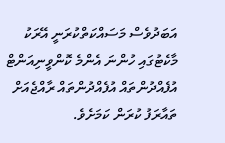އަބަދުވެސް މަސައްކަތްކުރަނީ އޭރަކު މާކެޓުގައި ހުންނަ އެންމެ ކޮންވީނިއަންޓް އުފެއްދުންތައް އުފެއްދުންތައް ރާއްޖެއަށް ތައާރަފު ކުރަން ކަމަށެވެ.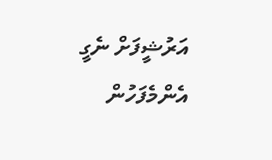އަރުޝީފަށް ނެގީ
އެންމެފަހުން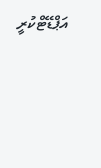އަޕްޑޭޓްކުރީ